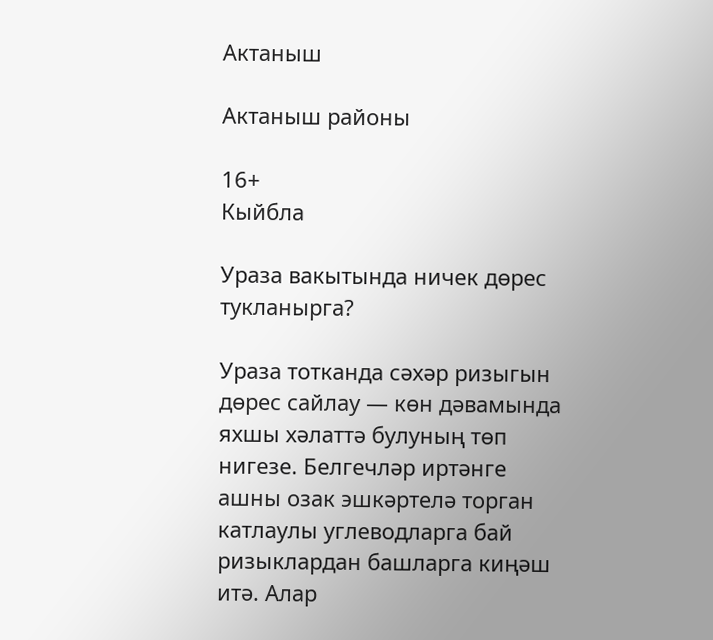Актаныш

Актаныш районы

16+
Кыйбла

Ураза вакытында ничек дөрес тукланырга?

Ураза тотканда сәхәр ризыгын дөрес сайлау — көн дәвамында яхшы хәлаттә булуның төп нигезе. Белгечләр иртәнге ашны озак эшкәртелә торган катлаулы углеводларга бай ризыклардан башларга киңәш итә. Алар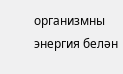организмны энергия белән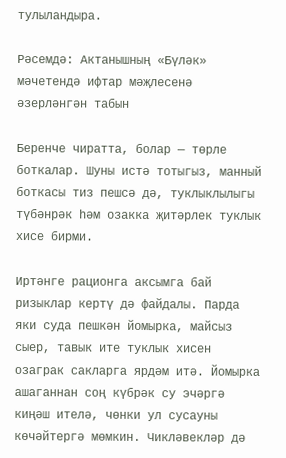тулыландыра.

Рәсемдә: Актанышның «Бүләк» мәчетендә ифтар мәҗлесенә әзерләнгән табын

Беренче чиратта, болар — төрле боткалар. Шуны истә тотыгыз, манный боткасы тиз пешсә дә, туклыклылыгы түбәнрәк һәм озакка җитәрлек туклык хисе бирми.

Иртәнге рационга аксымга бай ризыклар кертү дә файдалы. Парда яки суда пешкән йомырка, майсыз сыер, тавык ите туклык хисен озаграк сакларга ярдәм итә. Йомырка ашаганнан соң күбрәк су эчәргә киңәш ителә, чөнки ул сусауны көчәйтергә мөмкин. Чикләвекләр дә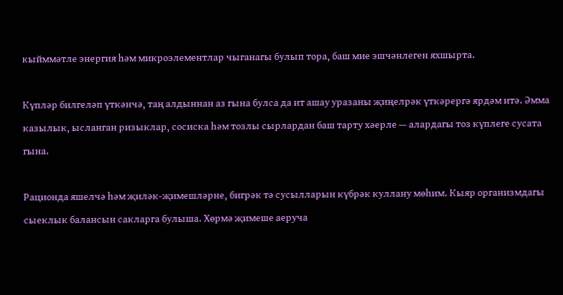кыйммәтле энергия һәм микроэлементлар чыганагы булып тора, баш мие эшчәнлеген яхшырта.

Күпләр билгеләп үткәнчә, таң алдыннан аз гына булса да ит ашау уразаны җиңелрәк үткәрергә ярдәм итә. Әмма казылык, ысланган ризыклар, сосиска һәм тозлы сырлардан баш тарту хәерле — алардагы тоз күплеге сусата гына.

Рационда яшелчә һәм җиләк-җимешләрне, бигрәк тә сусылларын күбрәк куллану мөһим. Кыяр организмдагы сыеклык балансын сакларга булыша. Хөрмә җимеше аеруча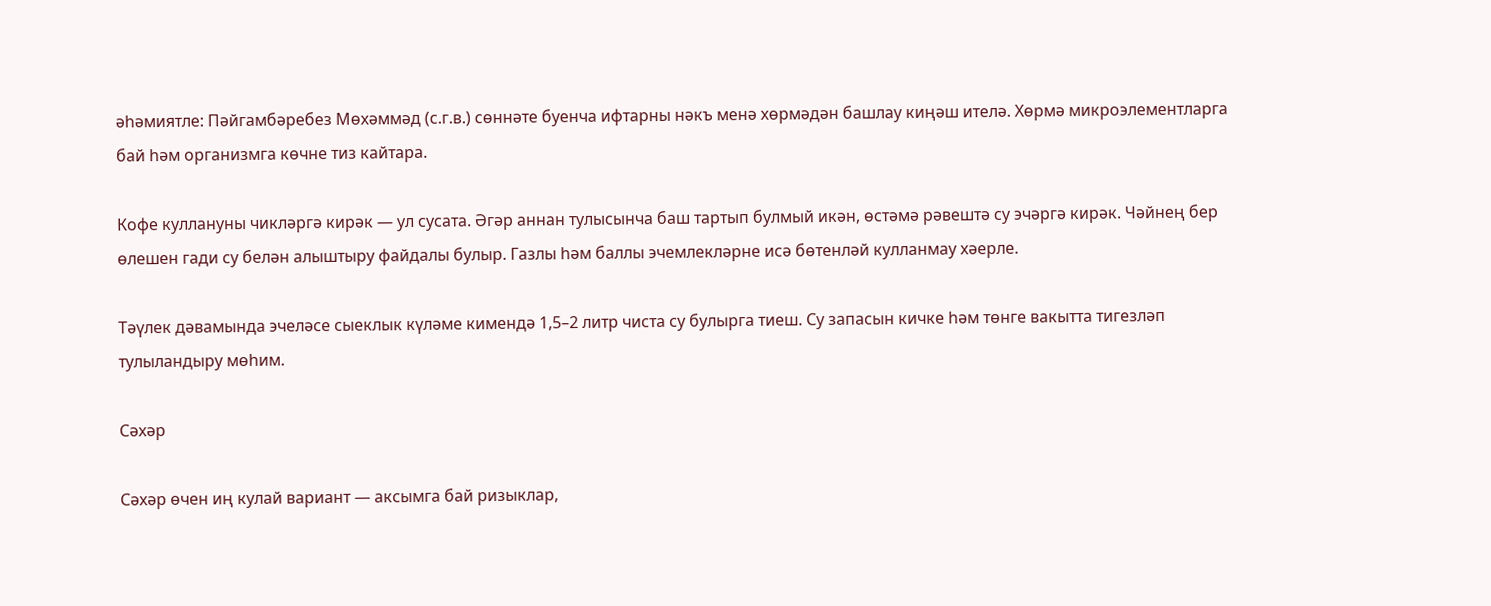әһәмиятле: Пәйгамбәребез Мөхәммәд (с.г.в.) сөннәте буенча ифтарны нәкъ менә хөрмәдән башлау киңәш ителә. Хөрмә микроэлементларга бай һәм организмга көчне тиз кайтара.

Кофе куллануны чикләргә кирәк — ул сусата. Әгәр аннан тулысынча баш тартып булмый икән, өстәмә рәвештә су эчәргә кирәк. Чәйнең бер өлешен гади су белән алыштыру файдалы булыр. Газлы һәм баллы эчемлекләрне исә бөтенләй кулланмау хәерле.

Тәүлек дәвамында эчеләсе сыеклык күләме кимендә 1,5–2 литр чиста су булырга тиеш. Су запасын кичке һәм төнге вакытта тигезләп тулыландыру мөһим.

Сәхәр

Сәхәр өчен иң кулай вариант — аксымга бай ризыклар,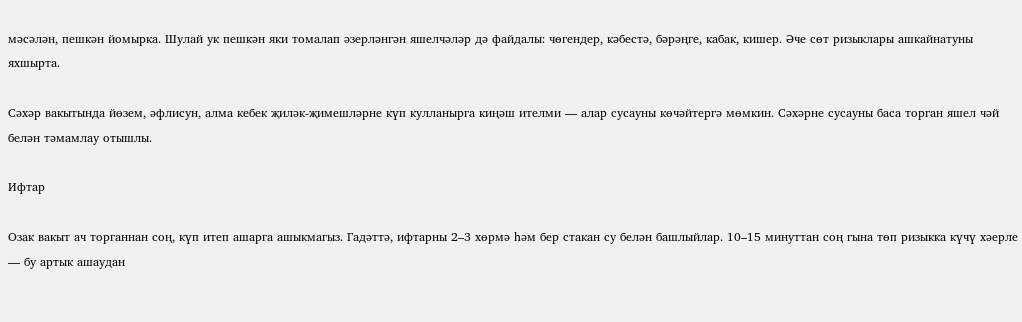мәсәлән, пешкән йомырка. Шулай ук пешкән яки томалап әзерләнгән яшелчәләр дә файдалы: чөгендер, кәбестә, бәрәңге, кабак, кишер. Әче сөт ризыклары ашкайнатуны яхшырта.

Сәхәр вакытында йөзем, әфлисун, алма кебек җиләк-җимешләрне күп кулланырга киңәш ителми — алар сусауны көчәйтергә мөмкин. Сәхәрне сусауны баса торган яшел чәй белән тәмамлау отышлы.

Ифтар

Озак вакыт ач торганнан соң, күп итеп ашарга ашыкмагыз. Гадәттә, ифтарны 2–3 хөрмә һәм бер стакан су белән башлыйлар. 10–15 минуттан соң гына төп ризыкка күчү хәерле — бу артык ашаудан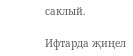саклый.

Ифтарда җиңел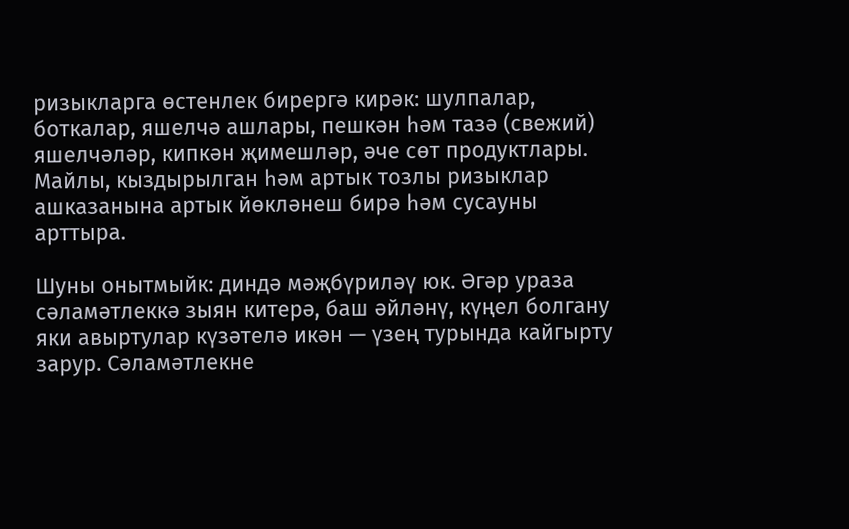ризыкларга өстенлек бирергә кирәк: шулпалар, боткалар, яшелчә ашлары, пешкән һәм тазә (свежий) яшелчәләр, кипкән җимешләр, әче сөт продуктлары. Майлы, кыздырылган һәм артык тозлы ризыклар ашказанына артык йөкләнеш бирә һәм сусауны арттыра.

Шуны онытмыйк: диндә мәҗбүриләү юк. Әгәр ураза сәламәтлеккә зыян китерә, баш әйләнү, күңел болгану яки авыртулар күзәтелә икән — үзең турында кайгырту зарур. Сәламәтлекне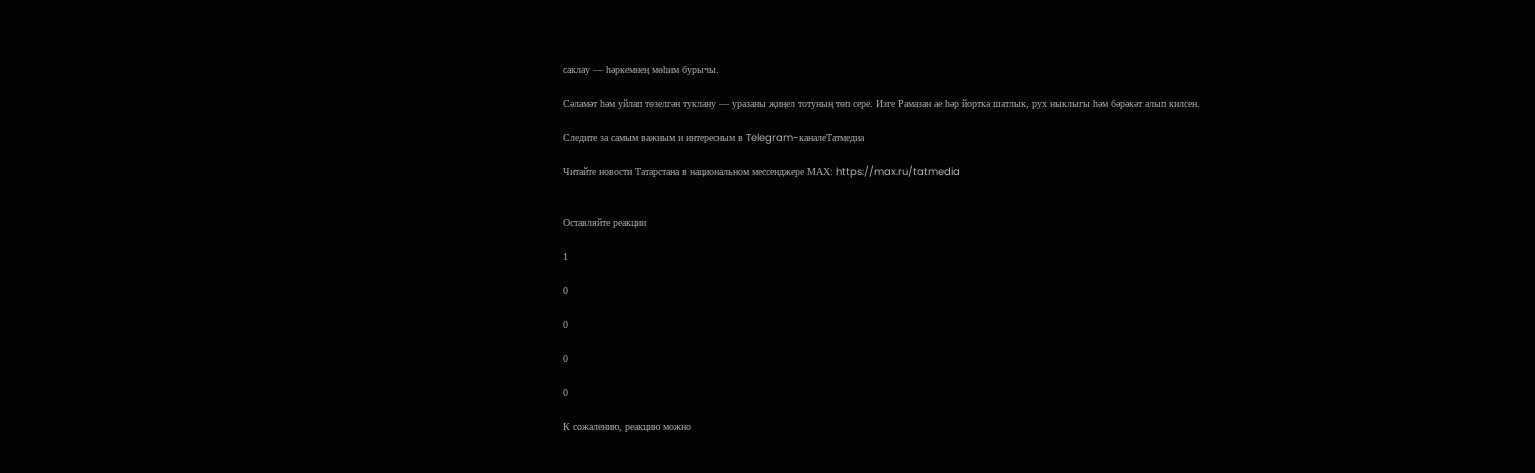саклау — һәркемнең мөһим бурычы.

Сәламәт һәм уйлап төзелгән туклану — уразаны җиңел тотуның төп сере. Изге Рамазан ае һәр йортка шатлык, рух ныклыгы һәм бәрәкәт алып килсен.

Следите за самым важным и интересным в Telegram-каналеТатмедиа

Читайте новости Татарстана в национальном мессенджере MАХ: https://max.ru/tatmedia


Оставляйте реакции

1

0

0

0

0

К сожалению, реакцию можно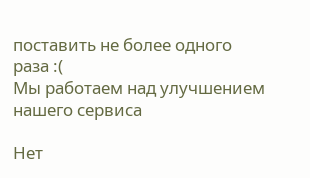поставить не более одного раза :(
Мы работаем над улучшением нашего сервиса

Нет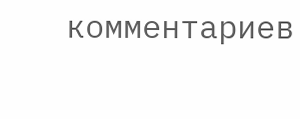комментариев